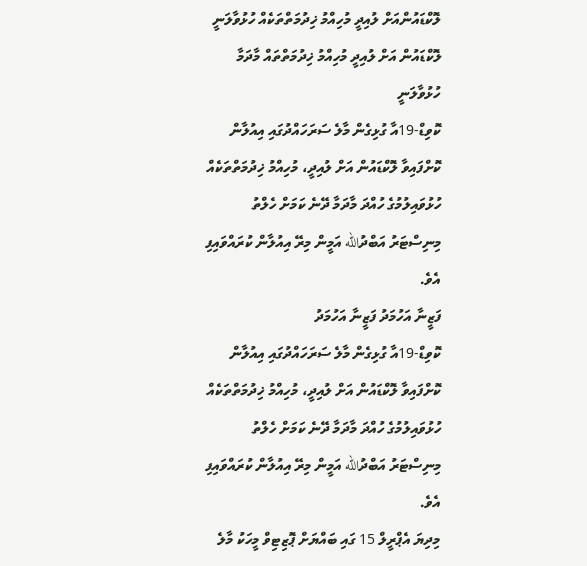ލޮކްޑައުންއަށް ލުއިދީ މުހިއްމު ޚިދުމަތްތަކެއް ހުޅުވާލަނީ
ލޮކްޑައުން އަށް ލުއިދީ މުހިއްމު ޚިދުމަތްތައް މާދަމާ ހުޅުވާލަނީ
ކޮވިޑް-19އާ ގުޅިގެން މާލެ ސަރަހައްދުގައި އިއުލާން ކޮށްފައިވާ ލޮކްޑައުން އަށް ލުއިދީ، މުހިއްމު ޚިދުމަތްތަކެއް ހުޅުވައިލުމުގެ ހުއްދަ މާދަމާ ދޭނެ ކަމަށް ހެލްތު މިނިސްޓަރު އަބްދުالله އަމީން މިރޭ އިއުލާން ކުރައްވައިފި އެވެ.
ފަޒީނާ އަހުމަދު ފަޒީނާ އަހުމަދު
ކޮވިޑް-19އާ ގުޅިގެން މާލެ ސަރަހައްދުގައި އިއުލާން ކޮށްފައިވާ ލޮކްޑައުން އަށް ލުއިދީ، މުހިއްމު ޚިދުމަތްތަކެއް ހުޅުވައިލުމުގެ ހުއްދަ މާދަމާ ދޭނެ ކަމަށް ހެލްތު މިނިސްޓަރު އަބްދުالله އަމީން މިރޭ އިއުލާން ކުރައްވައިފި އެވެ.
މިދިޔަ އެޕްރީލް 15 ގައި ބައްޔަށް ޕޮޒިޓިވް މީހަކު މާލެ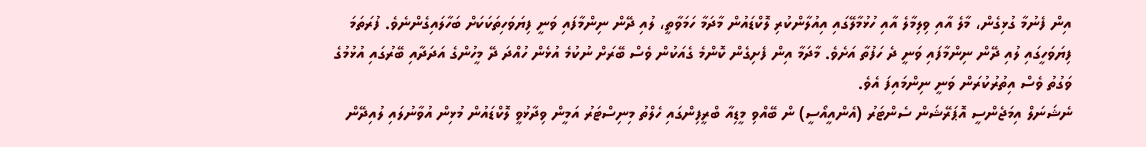އިން ފެނުމާ ގުޅިގެން، މާލެ އާއި ވިލިމާލެ އާއި ހުޅުމާލޭގައި އިއުލާންކުރި ލޮކްޑައުން މާދަމާ ހަމަވާތީ، ލުއި ދޭން ނިންމާފައި ވަނީ ފިޔަވަހިތަކަކަށް ބަހާލައިގެންނެވެ. ފުރަތަމަ ފިޔަވަހީގައި ލުއި ދޭން ނިންމާފައި ވަނީ ދެ ހަފުތާ އަށެވެ. މާދަމާ އިން ފެށިގެން ކޮންމެ ގެއަކުން ވެސް ބޭރަށް ނުކުމެ އުޅެން ހުއްދަ ދޭ މީހުންގެ އަދަދާއި ބޭރުގައި އުޅުމުގެ ވަގުތު ވެސް އިތުރުކުރަން ވަނީ ނިންމައިފަ އެވެ.
ނެޝަނަލް އިމަޖެންސީ އޮޕަރޭޝަން ސެންޓަރު (އެންއީއޯސީ) ން ބޭއްވި މީޑިއާ ބްރީފިންގައި ހެލްތު މިނިސްޓަރު އަމީން ވިދާޅުވީ ލޮކްޑައުން މުޅިން އުވާނުލައި ލުއިދޭން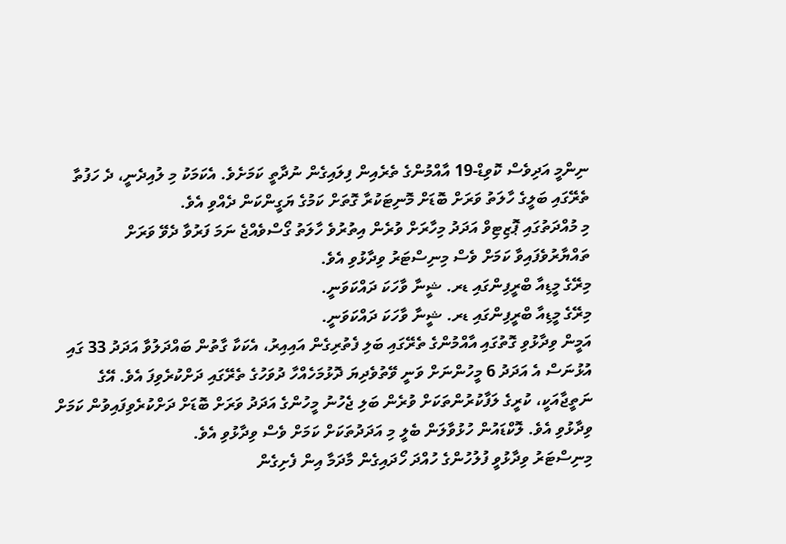ނިންމީ އަދިވެސް ކޮވިޑް-19 އާއްމުންގެ ތެރެއިން ފިލައިގެން ނުދާތީ ކަމަށެވެ. އެކަމަކު މި ލުއިދެނީ، ދެ ހަފުތާ ތެރޭގައި ބަލީގެ ހާލަތު ވަރަށް ބޮޑަށް މޮނިޓަކުރާ ގޮތަށް ކަމުގެ ޔަގީންކަން ދެއްވި އެވެ.
މި މުއްދަތުގައި ޕޮޒިޓިވް އަދަދު މިހާރަށް ވުރެން އިތުރުވެ ހާލަތު ގޯސްވެއްޖެ ނަމަ ފަރުވާ ދެވޭ ވަރަށް ތައްޔާރުވެފައިވާ ކަމަށް ވެސް މިނިސްޓަރު ވިދާޅުވި އެވެ.
މިރޭގެ މީޑިއާ ބްރީފިންގައި ޑރ. ޝީނާ ވާހަކަ ދައްކަވަނީ.
މިރޭގެ މީޑިއާ ބްރީފިންގައި ޑރ. ޝީނާ ވާހަކަ ދައްކަވަނީ.
އަމީން ވިދާޅުވި ގޮތުގައި އާއްމުންގެ ތެރޭގައި ބަލި ފެތުރިގެން އައިއިރު، އެކަކާ ގާތުން ބައްދަލުވާ އަދަދު 33 ގައި އުޅުނަސް އެ އަދަދު 6 މީހުންނަށް ވަނީ ވޭތުވެދިޔަ ދޮޅުމަހެއްހާ ދުވަހުގެ ތެރޭގައި ދަށްކުރެވިފަ އެވެ. އޭގެ ނަތީޖާއަކީ، ކުރީގެ ލަފާކުރުންތަކަށް ވުރެން ބަލި ޖެހުނު މީހުންގެ އަދަދު ވަރަށް ބޮޑަށް ދަށްކުރެވިފައިވުން ކަމަށް ވިދާޅުވި އެވެ. ލޮކްޑައުން ހުޅުވާލަން ބެލީ މި އަދަދުތަކަށް ކަމަށް ވެސް ވިދާޅުވި އެވެ.
މިނިސްޓަރު ވިދާޅުވީ ފުލުހުންގެ ހުއްދަ ހޯދައިގެން މާދަމާ އިން ފެށިގެން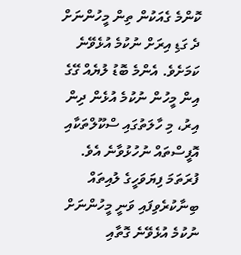ކޮންމެ ގެއަކުން ތިން މީހުންނަށް ދެ ގަޑި އިރަށް ނުކުމެ އުޅެވޭނެ ކަމަށެވެ. އެންމެ ބޮޑު ލުޔެއް ގޭގެ އިން މީހުން ނުކުމެ އުޅެން ދިން އިރު، މި ހާލަތުގައި ސްކޫލްތަކާއި އޮފީސްތައް ނުހުޅުވާނެ އެވެ.
ފުރަތަމަ ފިޔަވަހީގެ ލުއިތައް ބިނާކުރެވިފައި ވަނީ މީހުންނަށް ނުކުމެ އުޅެވޭނެ ގޮތާއި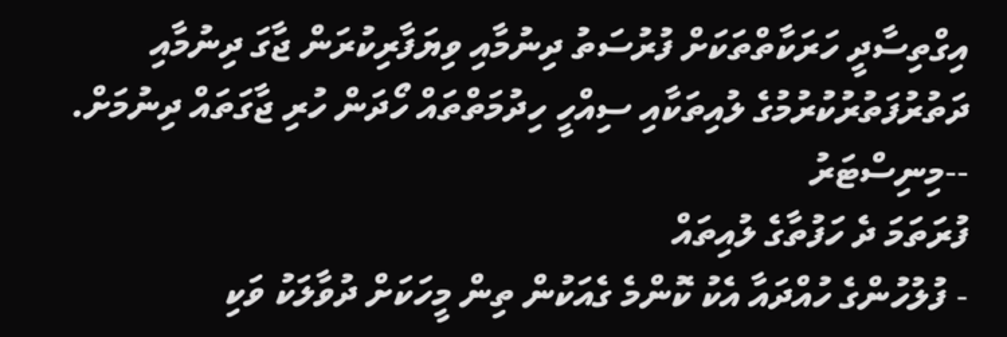އިގްތިސާދީ ހަރަކާތްތަކަށް ފުރުސަތު ދިނުމާއި ވިޔަފާރިކުރަން ޖާގަ ދިނުމާއި ދަތުރުފަތުރުކުރުމުގެ ލުއިތަކާއި ސިއްހީ ހިދުމަތްތައް ހޯދަން ހުރި ޖާގަތައް ދިނުމަށް. --މިނިސްޓަރު
ފުރަތަމަ ދެ ހަފުތާގެ ލުއިތައް
- ފުލުހުންގެ ހުއްދައާ އެކު ކޮންމެ ގެއަކުން ތިން މީހަކަށް ދުވާލަކު ވަކި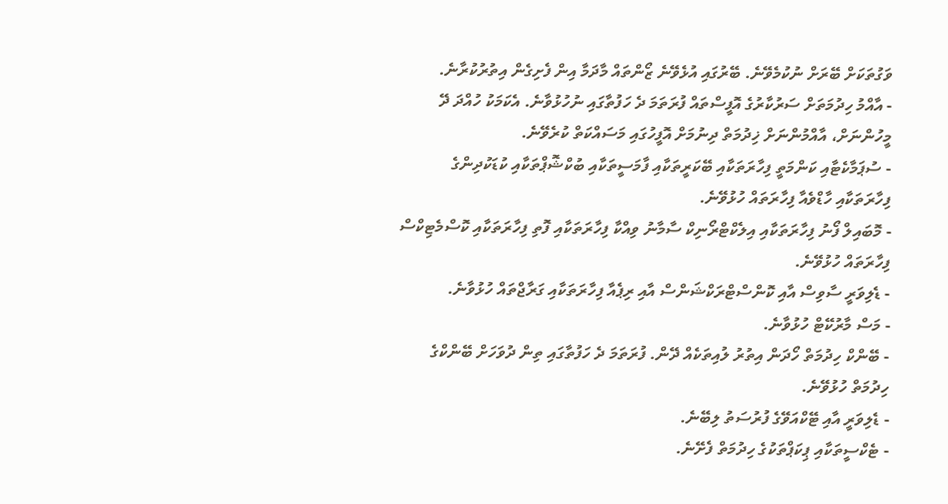ވަގުތަކަށް ބޭރަށް ނުކުމެވޭނެ. ބޭރުގައި އުޅެވޭނެ ޒޯންތައް މާދަމާ އިން ފެށިގެން އިތުރުކުރާނެ.
- އާއްމު ހިދުމަތަށް ސަރުކާރުގެ އޮފީސްތައް ފުރަތަމަ ދެ ހަފުތާގައި ނުހުޅުވާނެ. އެކަމަކު ހުއްދަ ދޭ މީހުންނަށް، އާއްމުންނަށް ޚިދުމަތް ދިނުމަށް އޮފީހުގައި މަސައްކަތް ކުރެވޭނެ.
- ސުޕަމާކެޓާއި ކަންމަތީ ފިހާރަތަކާއި ބޭކަރީތަކާއި ފާމަސީތަކާއި ބުކްޝޮޕްތަކާއި ކުޑަކުދިންގެ ފިހާރަތަކާއި ހާޑްވެއާ ފިހާރަތައް ހުޅުވޭނެ.
- މޮބައިލް ފޯނު ފިހާރަތަކާއި އިލެކްޓްރޯނިކް ސާމާނު ވިއްކާ ފިހާރަތަކާއި ފޮތި ފިހާރަތަކާއި ކޮސްމެޓިކްސް ފިހާރަތައް ހުޅުވޭނެ.
- ޑެލިވަރީ ސާވިސް އާއި ކޮންސްޓްރަކްޝަންސް އާއި ރިޕެއާ ފިހާރަތަކާއި ގަރާޖްތައް ހުޅުވާނެ.
- މަސް މާރުކޭޓް ހުޅުވާނެ.
- ބޭންކް ހިދުމަތް ހޯދަން އިތުރު ލުއިތަކެއް ދޭން. ފުރަތަމަ ދެ ހަފުތާގައި ތިން ދުވަހަށް ބޭންކްގެ ހިދުމަތް ހުޅުވޭނެ.
- ޑެލިވަރީ އާއި ޓޭކްއަވޭގެ ފުރުސަތު ލިބޭނެ.
- ޓެކްސީތަކާއި ޕިކަޕްތަކުގެ ހިދުމަތް ފެށޭނެ.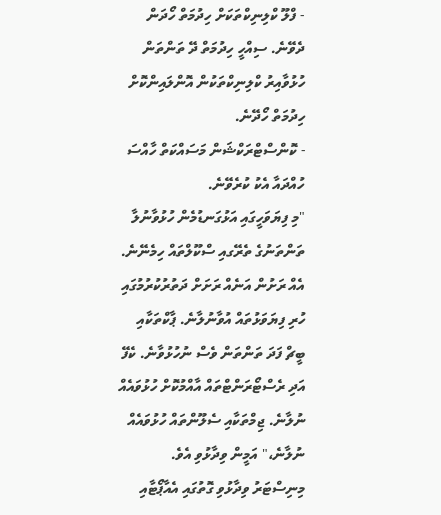- ފްލޫ ކްލިނިކްތަކަށް ހިދުމަތް ހޯދަން ދެވޭނެ. ސިއްހީ ހިދުމަތް ދޭ ތަންތަން ހުޅުވާއިރު ކްލިނިކްތަކުން އޮންލައިންކޮށް ހިދުމަތް ހޯދޭނެ.
- ކޮންސްޓްރަކްޝަން މަސައްކަތް ހާއްސަ ހުއްދައާ އެކު ކުރެވޭނެ.
"މި ފިޔަވަހީގައި އަޅުގަނޑުމެން ހުޅުވާނުލާ ތަންތަނުގެ ތެރޭގއި ސްކޫލްތައް ހިމެނޭނެ. އެއް ރަށުން އަނެއް ރަށަށް ދަތުރުކުރުމުގައި ހުރި ފިޔަވަޅުތައް އުވާނުލާނެ. ޕާކްތަކާއި ބީޗް ފަދަ ތަންތަން ވެސް ނުހުޅުވާނެ. ކެފޭ އަދި ރެސްޓޯރަންޓްތައް އާއްމުކޮށް ހުޅުވައެއް ނުލާނެ. ޖިމްތަކާއި ސެލޫންތައް ހުޅުވައެއް ނުލާނެ،" އަމީން ވިދާޅުވި އެވެ.
މިނިސްޓަރު ވިދާޅުވި ގޮތުގައި އެއާޕޯޓާއި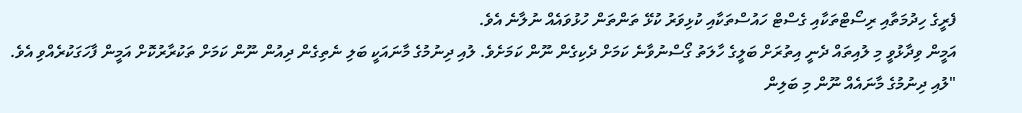ފެރީގެ ހިދުމަތާއި ރިސޯޓްތަކާއި ގެސްޓް ހައުސްތަކާއި ކުޅިވަރު ކުޅޭ ތަންތަން ހުޅުވައެއް ނުލާނެ އެވެ.
އަމީން ވިދާޅުވީ މި ލުއިތައް ދެނީ އިތުރަށް ބަލީގެ ހާލަތު ގޯސްނުވާނެ ކަމަށް ދެކިގެން ނޫން ކަމަށެވެ. ލުއި ދިނުމުގެ މާނައަކީ ބަލި ނެތިގެން ދިއުން ނޫން ކަމަށް ތަކުރާރުކޮށް އަމީން ފާހަގަކުރެއްވި އެވެ.
"ލުއި ދިނުމުގެ މާނައެއް ނޫން މި ބަލިން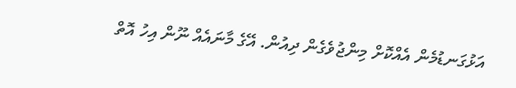އަޅުގަނޑުމެން އެއްކޮށް މިންޖުވެގެން ދިއުން. އޭގެ މާނައެއް ނޫން އިހު އޮތް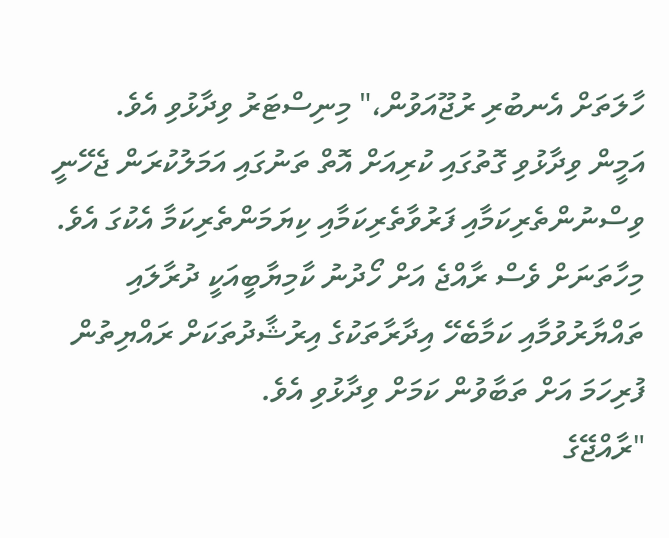ހާލަތަށް އެނބުރި ރުޖޫއަވުން،" މިނިސްޓަރު ވިދާޅުވި އެވެ.
އަމީން ވިދާޅުވި ގޮތުގައި ކުރިއަށް އޮތް ތަނުގައި އަމަލުކުރަން ޖެހޭނީ ވިސްނުންތެރިކަމާއި ފަރުވާތެރިކަމާއި ކިޔަމަންތެރިކަމާ އެކުގަ އެވެ. މިހާތަނަށް ވެސް ރާއްޖެ އަށް ހޯދުނު ކާމިޔާބީއަކީ ދުރާލައި ތައްޔާރުވުމާއި ކަމާބެހޭ އިދާރާތަކުގެ އިރުޝާދުތަކަށް ރައްޔިތުން ފުރިހަމަ އަށް ތަބާވުން ކަމަށް ވިދާޅުވި އެވެ.
"ރާއްޖޭގެ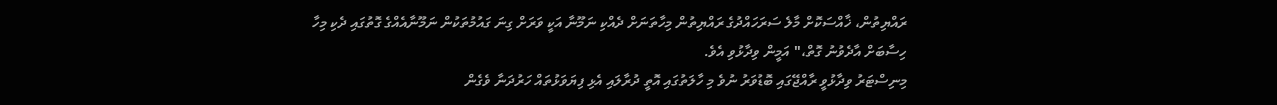ރައްޔިތުން، ޚާއްސަކޮށް މާލެ ސަރަހައްދުގެ ރައްޔިތުން މިހާތަނަށް ދެއްކި ނަމޫނާ އަކީ ވަރަށް ގިނަ ގައުމުތަކުން ނަމޫނާއެއްގެ ގޮތުގައި ދެކި މިހާ ހިސާބަށް އާދެވުނު ގޮތް،" އަމީން ވިދާޅުވި އެވެ.
މިނިސްޓަރު ވިދާޅުވީ ރާއްޖޭގައި ބޮޑުވަރު ނުވެ މި ހާލަތުގައި އޮތީ ދުރާލައި އެޅި ފިޔަވަޅުތައް ހަރުދަނާ ވެގެން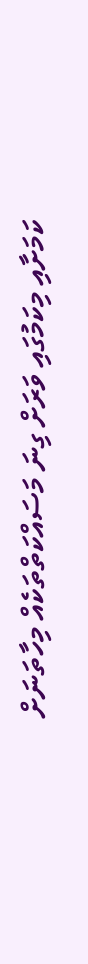ކަމަށާއި މިކަމުގައި ވަރަށް ގިނަ މަސައްކަތްތަކެއް މިހާތަނަށް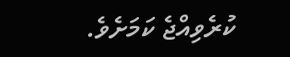ކުރެވިއްޖެ ކަމަށެވެ.